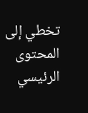تخطي إلى المحتوى الرئيسي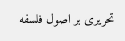تحريرى بر اصول فلسفه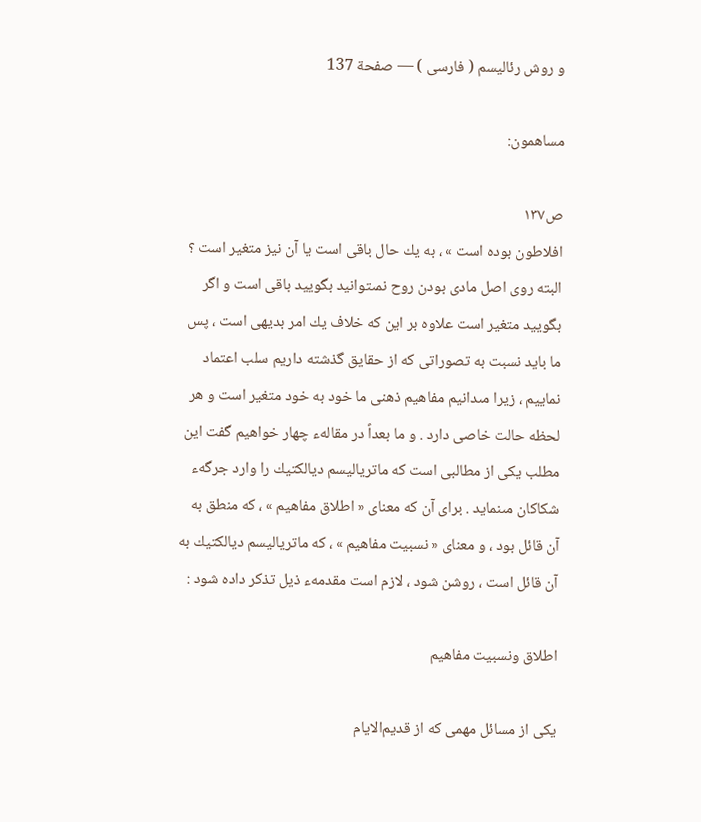و روش رئاليسم ( فارسى ) — صفحة 137

مساهمون:

ص١٣٧
افلاطون بوده است » ، به يك حال باقى است يا آن نيز متغير است ؟ البته روى اصل مادى بودن روح نمىتوانيد بگوييد باقى است و اگر بگوييد متغير است علاوه بر اين كه خلاف يك امر بديهى است ، پس ما بايد نسبت به تصوراتى كه از حقايق گذشته داريم سلب اعتماد نماييم ، زيرا مىدانيم مفاهيم ذهنى ما خود به خود متغير است و هر لحظه حالت خاصى دارد . و ما بعداً در مقالهء چهار خواهيم گفت اين مطلب يكى از مطالبى است كه ماترياليسم ديالكتيك را وارد جرگهء شكاكان مىنمايد . براى آن كه معناى « اطلاق مفاهيم » ، كه منطق به آن قائل بود ، و معناى « نسبيت مفاهيم » ، كه ماترياليسم ديالكتيك به آن قائل است ، روشن شود ، لازم است مقدمهء ذيل تذكر داده شود :

اطلاق ونسبيت مفاهيم

يكى از مسائل مهمى كه از قديم‌الايام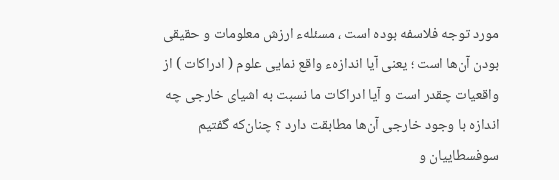مورد توجه فلاسفه بوده است ، مسئلهء ارزش معلومات و حقيقى بودن آن‌ها است ؛ يعنى آيا اندازهء واقع نمايى علوم ( ادراكات ) از واقعيات چقدر است و آيا ادراكات ما نسبت به اشياى خارجى چه اندازه با وجود خارجى آن‌ها مطابقت دارد ؟ چنان‌كه گفتيم سوفسطاييان و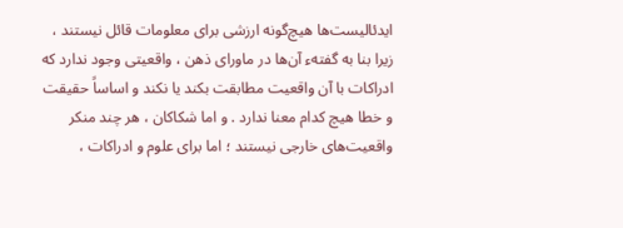ايدئاليست‌ها هيچ‌گونه ارزشى براى معلومات قائل نيستند ، زيرا بنا به گفتهء آن‌ها در ماوراى ذهن ، واقعيتى وجود ندارد كه ادراكات با آن واقعيت مطابقت بكند يا نكند و اساساً حقيقت و خطا هيچ كدام معنا ندارد . و اما شكاكان ، هر چند منكر واقعيت‌هاى خارجى نيستند ؛ اما براى علوم و ادراكات ،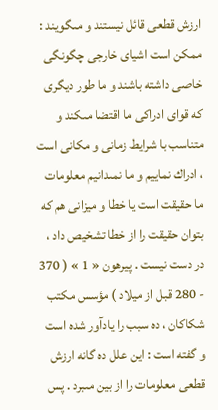ارزش قطعى قائل نيستند و مىگويند : ممكن است اشياى خارجى چگونگى خاصى داشته باشند و ما طور ديگرى كه قواى ادراكى ما اقتضا مىكند و متناسب با شرايط زمانى و مكانى است ، ادراك نماييم و ما نمىدانيم معلومات ما حقيقت است يا خطا و ميزانى هم كه بتوان حقيقت را از خطا تشخيص داد ، در دست نيست . پيرهون « 1 » ( 370 - 280 قبل از ميلاد ) مؤسس مكتب شكاكان ، ده سبب را يادآور شده است و گفته است : اين علل ده گانه ارزش قطعى معلومات را از بين مىبرد . پس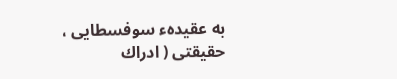به عقيدهء سوفسطايى ، حقيقتى ( ادراك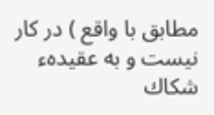مطابق با واقع ) در كار نيست و به عقيدهء شكاك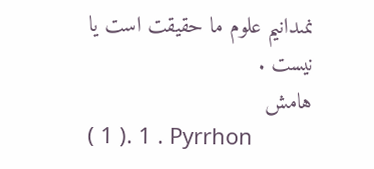نمىدانيم علوم ما حقيقت است يا نيست .
هامش
( 1 ). 1 . Pyrrhon